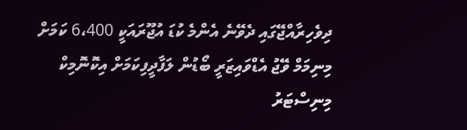ދިވެހިރާއްޖޭގައި ދެވޭނެ އެންމެ ކުޑަ އުޖޫރައަކީ 6،400 ކަމަށް މިނިމަމް ވޭޖު އެޑްވައިޒަރީ ބޯޑުން ލަފާދީފިކަމަށް އިކޮނޮމިކް މިނިސްޓަރު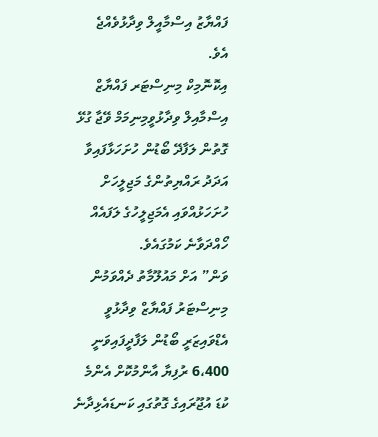ފައްޔާޒު އިސްމާއީލް ވިދާޅުވެއްޖެ އެވެ.
އިކޮނޮމިކް މިނިސްޓަރ ފައްޔާޒް އިސްމާއިލް ވިދާޅުވީމިނިމަމް ވޭޖާ ގުޅޭ ގޮތުން ލަފާދޭ ބޯޑުން ހުށަހަޅާފައިވާ އަދަދު ރައްޔިތުންގެ މަޖިލީހަށް ހުށަހަޅުއްވައި އެމަޖިލީހުގެ ލަފައެއް ހޯއްދަވާނެ ކަމުގައެވެ.
ވަން” އަށް މައުލޫމާތު ދެއްވަމުން މިނިސްޓަރު ފައްޔާޒް ވިދާޅުވީ އެޑްވައިޒަރީ ބޯޑުން ލަފާދީފައިވަނީ 6،400 ރުފިޔާ އާންމުކޮށް އެންމެ ކުޑަ އުޖޫރައިގެ ގޮތުގައި ކަނޑައެޅިދާނެ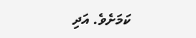ކަމަށެވެ. އަދި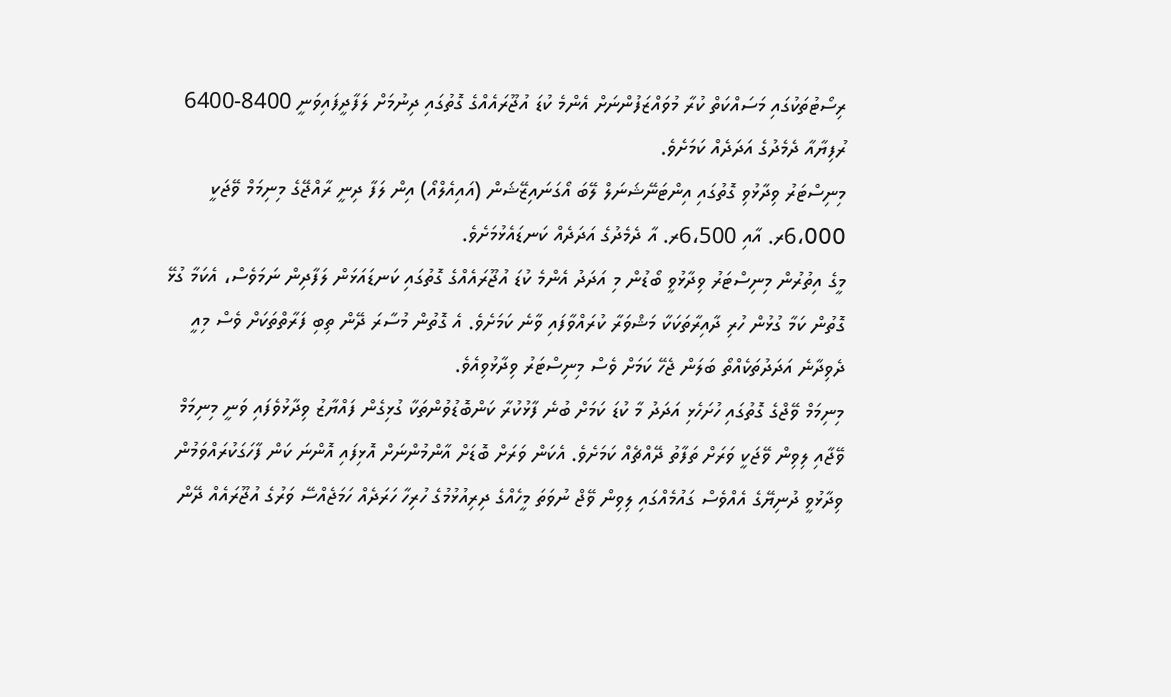ރިސޯޓުތަކުގައި މަސައްކަތް ކުރާ މުވައްޒަފުންނަށް އެންމެ ކުޑަ އުޖޫރައެއްގެ ގޮތުގައި ދިނުމަށް ލަފާދީފައިވަނީ 8400-6400 ރުފިޔާއާ ދެމެދުގެ އަދަދެއް ކަމަށެވެ.
މިނިސްޓަރު ވިދާޅުވި ގޮތުގައި އިންޓަނޭޝަނަލް ލޭބަ އޯގަނައިޒޭޝަން (އައިއެލްއޯ) އިން ލަފާ ދިނީ ރާއްޖޭގެ މިނިމަމް ވޭޖަކީ 6،000ރ. އާއި 6،500ރ. އާ ދެމެދުގެ އަދަދެއް ކަނޑައެޅުމަށެވެ.
މީގެ އިތުރުން މިނިސްޓަރު ވިދާޅުވީ ބޯޑުން މި އަދަދު އެންމެ ކުޑަ އުޖޫރައެއްގެ ގޮތުގައި ކަނޑައަޅަން ލަފާދިން ނަމަވެސް، އެކަމާ ގުޅޭ ގޮތުން ކަމާ ގުޅުން ހުރި ދާއިރާތަކަކާ މަޝްވަރާ ކުރައްވާފައި ވާނެ ކަމަށެވެ. އެ ގޮތުން މުސާރަ ދޭން ތިބި ފަރާތްތަކަށް ވެސް މިއީ ދެވިދާނެ އަދަދުތަކެއްތޯ ބަލަން ޖެހޭ ކަމަށް ވެސް މިނިސްޓަރު ވިދާޅުވިއެވެ.
މިނިމަމް ވޭޖްގެ ގޮތުގައި ހުށަހެޅި އަދަދު މާ ކުޑަ ކަމަށް ބުނެ ފާޅުކުރާ ކަންބޮޑުވުންތަކާ ގުޅިގެން ފައްޔާޒު ވިދާޅުވެފައި ވަނީ މިނިމަމް ވޭޖާއި ލިވިން ވޭޖަކީ ވަރަށް ތަފާތު ދޭއްޗެއް ކަމަށެވެ. އެކަން ވަރަށް ބޮޑަށް އާންމުންނަށް އޮޅިފައި އޮންނަ ކަން ފާހަގަކުރައްވަމުން ވިދާޅުވީ ދުނިޔޭގެ އެއްވެސް ގައުމެއްގައި ލިވިން ވޭޖް ނުވަތަ މީހެއްގެ ދިރިއުޅުމުގެ ހުރިހާ ހަރަދެއް ހަމަޖެއްސޭ ވަރުގެ އުޖޫރައެއް ދޭން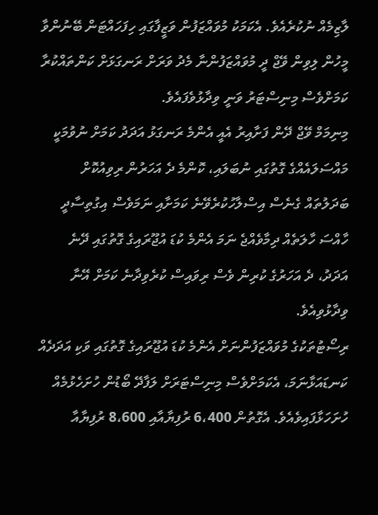ލާޒިމެއް ނުކުރެއެވެ. އެކަމަކު މުވައްޒަފުން ވަޒީފާގައި ހިފަހައްޓަން ބޭނުންވާ މީހުން ލިވިން ވޭޖް ދީ މުވައްޒަފުންނާ މެދު ވަރަށް ރަނގަޅަށް ކަންތައްކުރާ ކަމަށްވެސް މިނިސްޓަރު ވަނީ ވިދާޅުވެފައެވެ.
މިނިމަމް ވޭޖް ދޭން ފަށާއިރު އެއީ އެންމެ ރަނގަޅު އަދަދު ކަމަށް ނުވުމަކީ މައްސަލައެއްގެ ގޮތުގައި ނުބަލައި، ކޮންމެ ދެ އަހަރުން ރިވިއުކޮށް ބަދަލުތައް ގެނެސް އިސްލާހުކުރެވޭނެ ކަމަށާއި ނަމަވެސް އިގުތިސާދީ ހާއްސަ ހާލަތެއް ދިމާވެއްޖެ ނަމަ އެންމެ ކުޑަ އުޖޫރައިގެ ގޮތުގައި ދޭނެ އަދަދު، ދެ އަހަރުގެ ކުރިން ވެސް ރިވައިސް ކުރެވިދާނެ ކަމަށް އޭނާ ވިދާޅުވިއެވެ.
ރިސޯޓުތަކުގެ މުވައްޒަފުންނަށް އެންމެ ކުޑަ އުޖޫރައިގެ ގޮތުގައި ވަކި އަދަދެއް ކަނޑައަޅާނަމަ، އެކަމަށްވެސް މިނިސްޓަރަށް ލަފާދޭ ބޯޑުން ހުށަހެޅުމެއް ހުށަހަޅާފައިވެއެވެ. އެގޮތުން 6،400 ރުފިޔާއާއި 8،600 ރުފިޔާއާ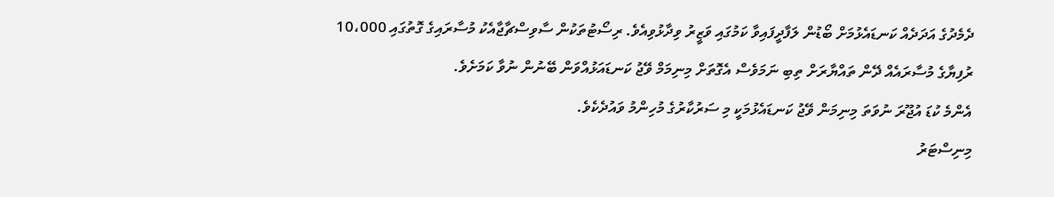ދެމެދުގެ އަދަދެއް ކަނޑައެޅުމަށް ބޯޑުން ލަފާދީފައިވާ ކަމުގައި ވަޒީރު ވިދާޅުވިއެވެ. ރިސޯޓުތަކުން ސާވިސްޗާޖާއެކު މުސާރައިގެ ގޮތުގައި 10،000 ރުފިޔާގެ މުސާރައެއް ދޭން ތައްޔާރަށް ތިބި ނަމަވެސް އެގޮތަށް މިނިމަމް ވޭޖު ކަނޑައަޅުއްވަން ބޭނުން ނުވާ ކަމަށެވެ.
އެންމެ ކުޑަ އުޖޫރަ ނުވަތަ މިނިމަން ވޭޖު ކަނޑައެޅުމަކީ މި ސަރުކާރުގެ މުހިންމު ވައުދެކެވެ.
މިނިސްޓަރު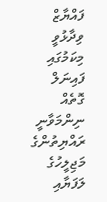ފައްޔާޒް ވިދާޅުވީ މިކަމުގައި ފައިނަލް ގޮތެއް ނިންމަވާނީ ރައްޔިތުންގެ މަޖިލީހުގެ ލަފަޔާއި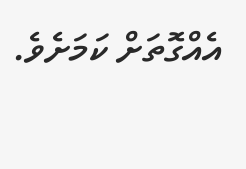އެއްގޮތަށް ކަމަށެވެ.